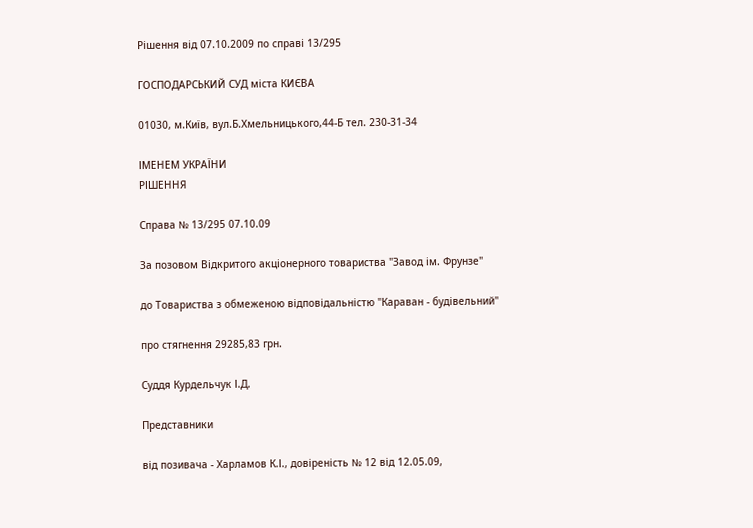Рішення від 07.10.2009 по справі 13/295

ГОСПОДАРСЬКИЙ СУД міста КИЄВА

01030, м.Київ, вул.Б.Хмельницького,44-Б тел. 230-31-34

ІМЕНЕМ УКРАЇНИ
РІШЕННЯ

Справа № 13/295 07.10.09

За позовом Відкритого акціонерного товариства "Завод ім. Фрунзе"

до Товариства з обмеженою відповідальністю "Караван - будівельний"

про стягнення 29285,83 грн.

Суддя Курдельчук І.Д.

Представники

від позивача - Харламов К.І., довіреність № 12 від 12.05.09,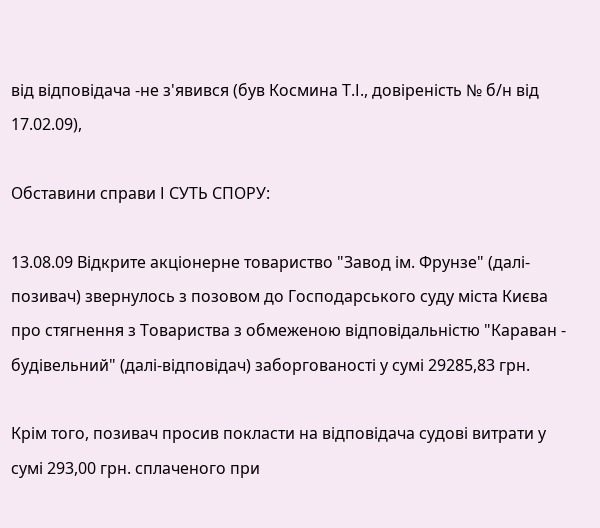від відповідача -не з'явився (був Космина Т.І., довіреність № б/н від 17.02.09),

Обставини справи І СУТЬ СПОРУ:

13.08.09 Відкрите акціонерне товариство "Завод ім. Фрунзе" (далі-позивач) звернулось з позовом до Господарського суду міста Києва про стягнення з Товариства з обмеженою відповідальністю "Караван - будівельний" (далі-відповідач) заборгованості у сумі 29285,83 грн.

Крім того, позивач просив покласти на відповідача судові витрати у сумі 293,00 грн. сплаченого при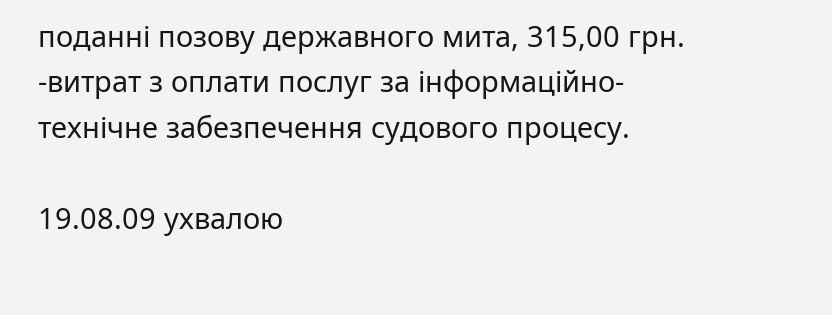поданні позову державного мита, 315,00 грн. -витрат з оплати послуг за інформаційно-технічне забезпечення судового процесу.

19.08.09 ухвалою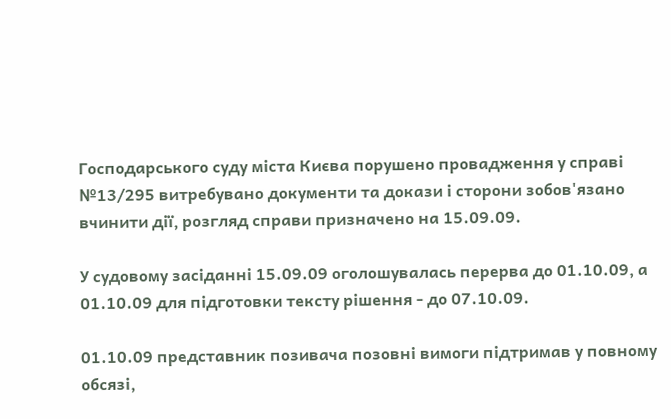Господарського суду міста Києва порушено провадження у справі №13/295 витребувано документи та докази і сторони зобов'язано вчинити дії, розгляд справи призначено на 15.09.09.

У судовому засіданні 15.09.09 оголошувалась перерва до 01.10.09, а 01.10.09 для підготовки тексту рішення - до 07.10.09.

01.10.09 представник позивача позовні вимоги підтримав у повному обсязі,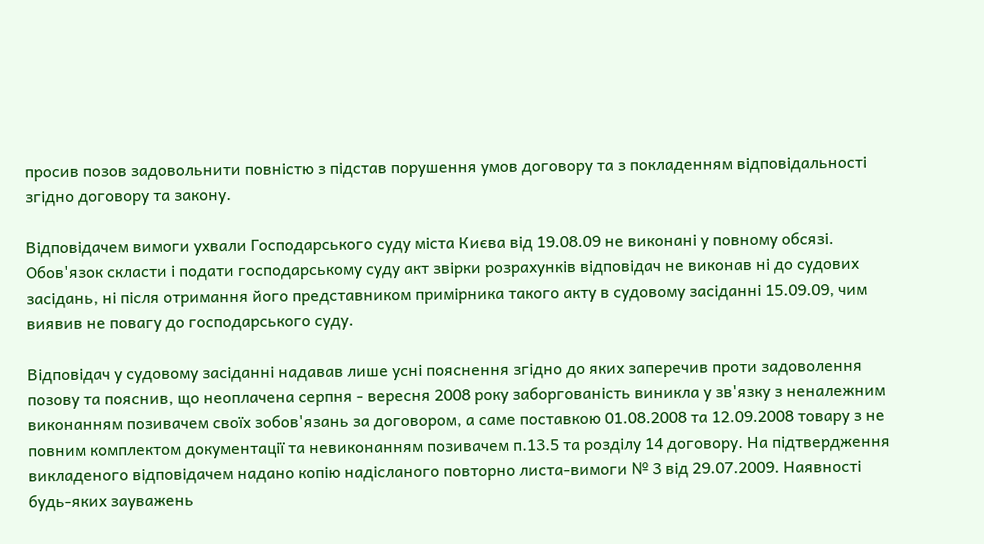просив позов задовольнити повністю з підстав порушення умов договору та з покладенням відповідальності згідно договору та закону.

Відповідачем вимоги ухвали Господарського суду міста Києва від 19.08.09 не виконані у повному обсязі. Обов'язок скласти і подати господарському суду акт звірки розрахунків відповідач не виконав ні до судових засідань, ні після отримання його представником примірника такого акту в судовому засіданні 15.09.09, чим виявив не повагу до господарського суду.

Відповідач у судовому засіданні надавав лише усні пояснення згідно до яких заперечив проти задоволення позову та пояснив, що неоплачена серпня - вересня 2008 року заборгованість виникла у зв'язку з неналежним виконанням позивачем своїх зобов'язань за договором, а саме поставкою 01.08.2008 та 12.09.2008 товару з не повним комплектом документації та невиконанням позивачем п.13.5 та розділу 14 договору. На підтвердження викладеного відповідачем надано копію надісланого повторно листа-вимоги № 3 від 29.07.2009. Наявності будь-яких зауважень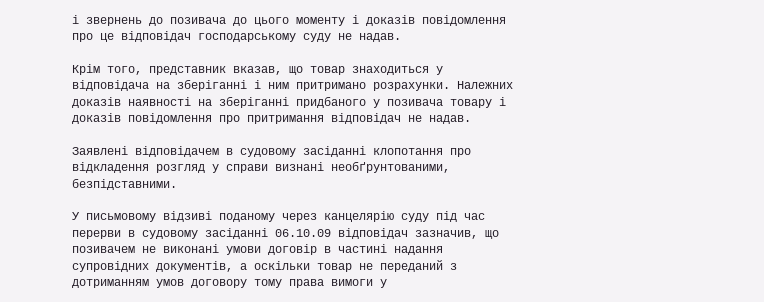і звернень до позивача до цього моменту і доказів повідомлення про це відповідач господарському суду не надав.

Крім того, представник вказав, що товар знаходиться у відповідача на зберіганні і ним притримано розрахунки. Належних доказів наявності на зберіганні придбаного у позивача товару і доказів повідомлення про притримання відповідач не надав.

Заявлені відповідачем в судовому засіданні клопотання про відкладення розгляд у справи визнані необґрунтованими, безпідставними.

У письмовому відзиві поданому через канцелярію суду під час перерви в судовому засіданні 06.10.09 відповідач зазначив, що позивачем не виконані умови договір в частині надання супровідних документів, а оскільки товар не переданий з дотриманням умов договору тому права вимоги у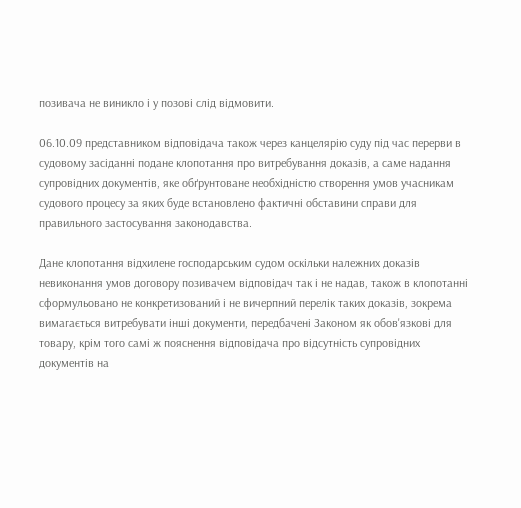позивача не виникло і у позові слід відмовити.

06.10.09 представником відповідача також через канцелярію суду під час перерви в судовому засіданні подане клопотання про витребування доказів, а саме надання супровідних документів, яке обґрунтоване необхідністю створення умов учасникам судового процесу за яких буде встановлено фактичні обставини справи для правильного застосування законодавства.

Дане клопотання відхилене господарським судом оскільки належних доказів невиконання умов договору позивачем відповідач так і не надав, також в клопотанні сформульовано не конкретизований і не вичерпний перелік таких доказів, зокрема вимагається витребувати інші документи, передбачені Законом як обов'язкові для товару, крім того самі ж пояснення відповідача про відсутність супровідних документів на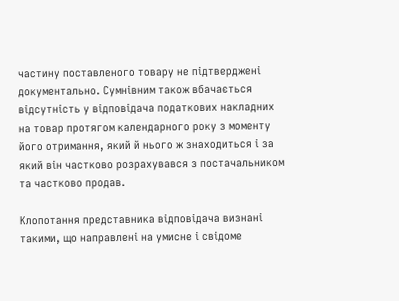частину поставленого товару не підтверджені документально. Сумнівним також вбачається відсутність у відповідача податкових накладних на товар протягом календарного року з моменту його отримання, який й нього ж знаходиться і за який він частково розрахувався з постачальником та частково продав.

Клопотання представника відповідача визнані такими, що направлені на умисне і свідоме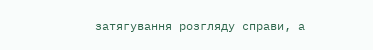затягування розгляду справи, а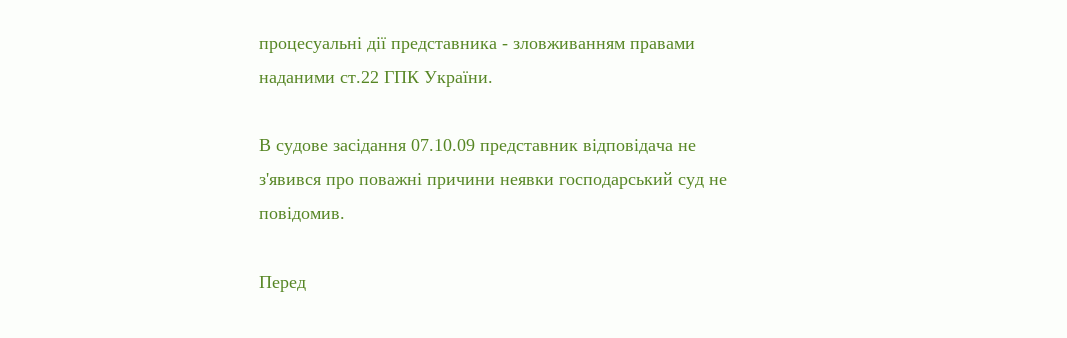процесуальні дії представника - зловживанням правами наданими ст.22 ГПК України.

В судове засідання 07.10.09 представник відповідача не з'явився про поважні причини неявки господарський суд не повідомив.

Перед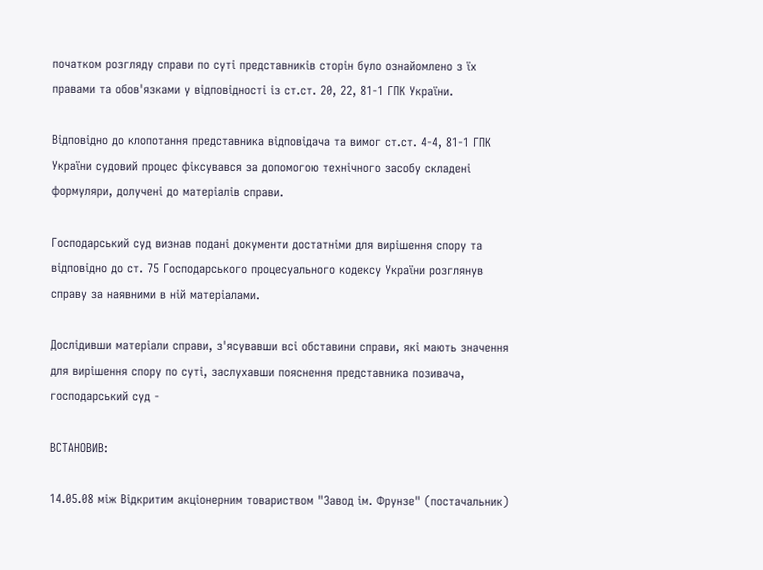початком розгляду справи по суті представників сторін було ознайомлено з їх правами та обов'язками у відповідності із ст.ст. 20, 22, 81-1 ГПК України.

Відповідно до клопотання представника відповідача та вимог ст.ст. 4-4, 81-1 ГПК України судовий процес фіксувався за допомогою технічного засобу складені формуляри, долучені до матеріалів справи.

Господарський суд визнав подані документи достатніми для вирішення спору та відповідно до ст. 75 Господарського процесуального кодексу України розглянув справу за наявними в ній матеріалами.

Дослідивши матеріали справи, з'ясувавши всі обставини справи, які мають значення для вирішення спору по суті, заслухавши пояснення представника позивача, господарський суд -

ВСТАНОВИВ:

14.05.08 між Відкритим акціонерним товариством "Завод ім. Фрунзе" (постачальник)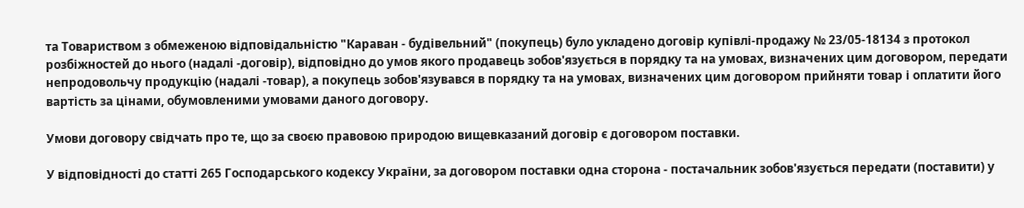та Товариством з обмеженою відповідальністю "Караван - будівельний" (покупець) було укладено договір купівлі-продажу № 23/05-18134 з протокол розбіжностей до нього (надалі -договір), відповідно до умов якого продавець зобов'язується в порядку та на умовах, визначених цим договором, передати непродовольчу продукцію (надалі -товар), а покупець зобов'язувався в порядку та на умовах, визначених цим договором прийняти товар і оплатити його вартість за цінами, обумовленими умовами даного договору.

Умови договору свідчать про те, що за своєю правовою природою вищевказаний договір є договором поставки.

У відповідності до статті 265 Господарського кодексу України, за договором поставки одна сторона - постачальник зобов'язується передати (поставити) у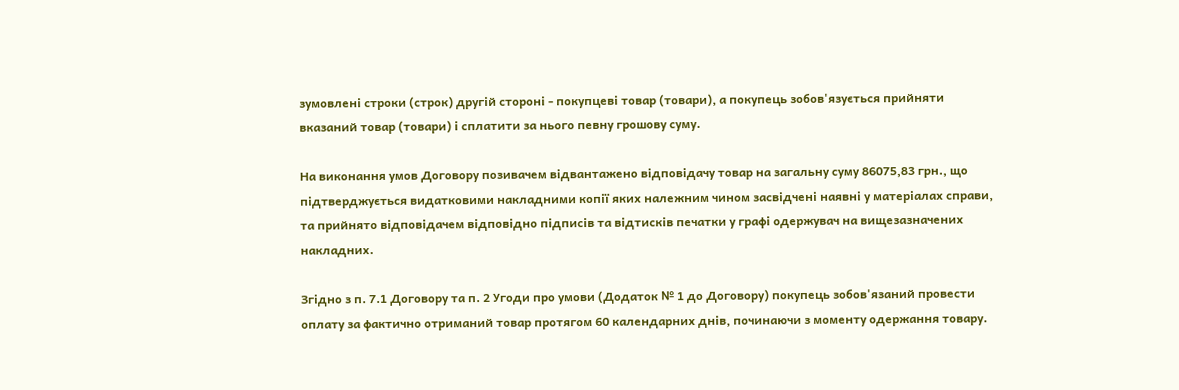зумовлені строки (строк) другій стороні - покупцеві товар (товари), а покупець зобов'язується прийняти вказаний товар (товари) і сплатити за нього певну грошову суму.

На виконання умов Договору позивачем відвантажено відповідачу товар на загальну суму 86075,83 грн., що підтверджується видатковими накладними копії яких належним чином засвідчені наявні у матеріалах справи, та прийнято відповідачем відповідно підписів та відтисків печатки у графі одержувач на вищезазначених накладних.

Згідно з п. 7.1 Договору та п. 2 Угоди про умови (Додаток № 1 до Договору) покупець зобов'язаний провести оплату за фактично отриманий товар протягом 60 календарних днів, починаючи з моменту одержання товару.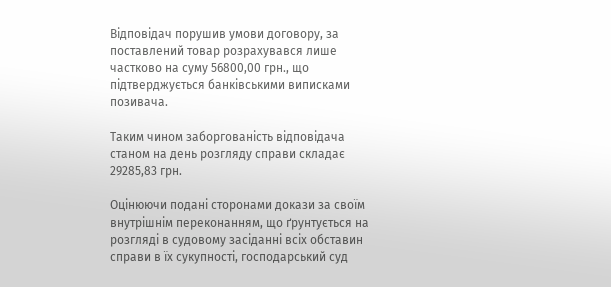Відповідач порушив умови договору, за поставлений товар розрахувався лише частково на суму 56800,00 грн., що підтверджується банківськими виписками позивача.

Таким чином заборгованість відповідача станом на день розгляду справи складає 29285,83 грн.

Оцінюючи подані сторонами докази за своїм внутрішнім переконанням, що ґрунтується на розгляді в судовому засіданні всіх обставин справи в їх сукупності, господарський суд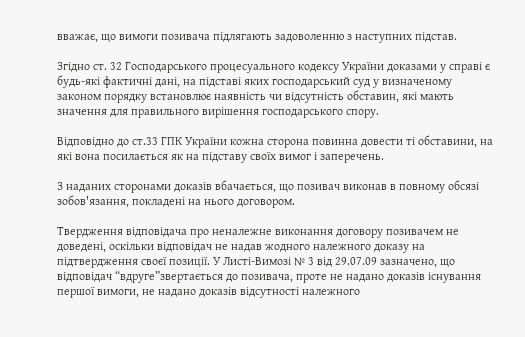вважає, що вимоги позивача підлягають задоволенню з наступних підстав.

Згідно ст. 32 Господарського процесуального кодексу України доказами у справі є будь-які фактичні дані, на підставі яких господарський суд у визначеному законом порядку встановлює наявність чи відсутність обставин, які мають значення для правильного вирішення господарського спору.

Відповідно до ст.33 ГПК України кожна сторона повинна довести ті обставини, на які вона посилається як на підставу своїх вимог і заперечень.

З наданих сторонами доказів вбачається, що позивач виконав в повному обсязі зобов'язання, покладені на нього договором.

Твердження відповідача про неналежне виконання договору позивачем не доведені, оскільки відповідач не надав жодного належного доказу на підтвердження своєї позиції. У Листі-Вимозі № 3 від 29.07.09 зазначено, що відповідач “вдруге”звертається до позивача, проте не надано доказів існування першої вимоги, не надано доказів відсутності належного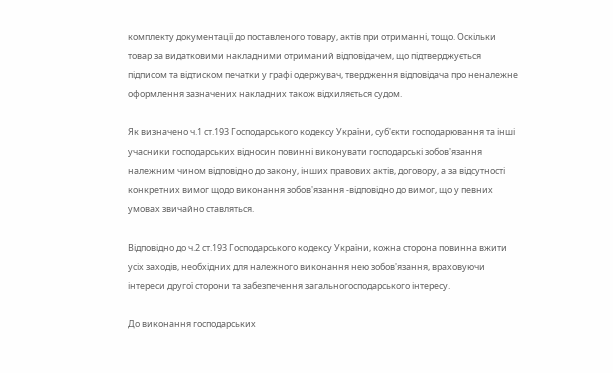комплекту документації до поставленого товару, актів при отриманні, тощо. Оскільки товар за видатковими накладними отриманий відповідачем, що підтверджується підписом та відтиском печатки у графі одержувач, твердження відповідача про неналежне оформлення зазначених накладних також відхиляється судом.

Як визначено ч.1 ст.193 Господарського кодексу України, суб'єкти господарювання та інші учасники господарських відносин повинні виконувати господарські зобов'язання належним чином відповідно до закону, інших правових актів, договору, а за відсутності конкретних вимог щодо виконання зобов'язання -відповідно до вимог, що у певних умовах звичайно ставляться.

Відповідно до ч.2 ст.193 Господарського кодексу України, кожна сторона повинна вжити усіх заходів, необхідних для належного виконання нею зобов'язання, враховуючи інтереси другої сторони та забезпечення загальногосподарського інтересу.

До виконання господарських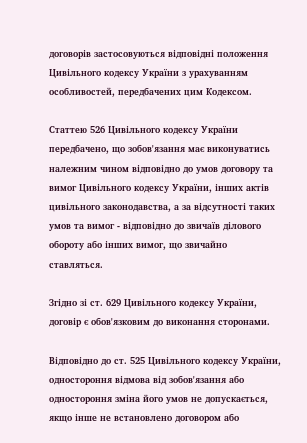договорів застосовуються відповідні положення Цивільного кодексу України з урахуванням особливостей, передбачених цим Кодексом.

Статтею 526 Цивільного кодексу України передбачено, що зобов'язання має виконуватись належним чином відповідно до умов договору та вимог Цивільного кодексу України, інших актів цивільного законодавства, а за відсутності таких умов та вимог - відповідно до звичаїв ділового обороту або інших вимог, що звичайно ставляться.

Згідно зі ст. 629 Цивільного кодексу України, договір є обов'язковим до виконання сторонами.

Відповідно до ст. 525 Цивільного кодексу України, одностороння відмова від зобов'язання або одностороння зміна його умов не допускається, якщо інше не встановлено договором або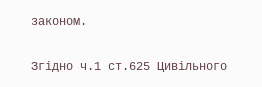законом.

Згідно ч.1 ст.625 Цивільного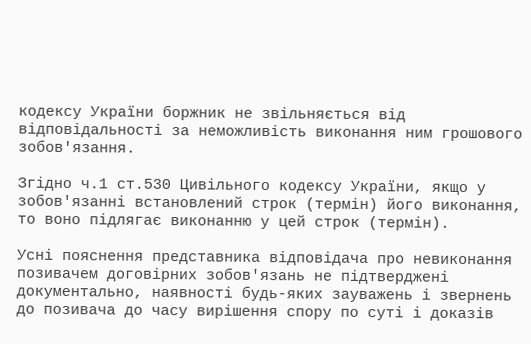кодексу України боржник не звільняється від відповідальності за неможливість виконання ним грошового зобов'язання.

Згідно ч.1 ст.530 Цивільного кодексу України, якщо у зобов'язанні встановлений строк (термін) його виконання, то воно підлягає виконанню у цей строк (термін).

Усні пояснення представника відповідача про невиконання позивачем договірних зобов'язань не підтверджені документально, наявності будь-яких зауважень і звернень до позивача до часу вирішення спору по суті і доказів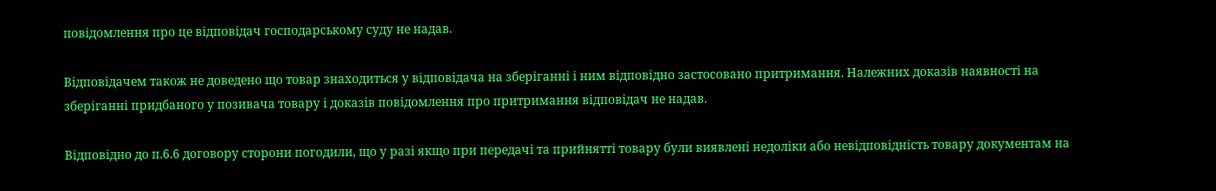повідомлення про це відповідач господарському суду не надав.

Відповідачем також не доведено що товар знаходиться у відповідача на зберіганні і ним відповідно застосовано притримання. Належних доказів наявності на зберіганні придбаного у позивача товару і доказів повідомлення про притримання відповідач не надав.

Відповідно до п.6.6 договору сторони погодили, що у разі якщо при передачі та прийнятті товару були виявлені недоліки або невідповідність товару документам на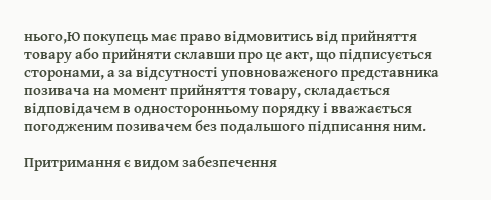нього,Ю покупець має право відмовитись від прийняття товару або прийняти склавши про це акт, що підписується сторонами, а за відсутності уповноваженого представника позивача на момент прийняття товару, складається відповідачем в односторонньому порядку і вважається погодженим позивачем без подальшого підписання ним.

Притримання є видом забезпечення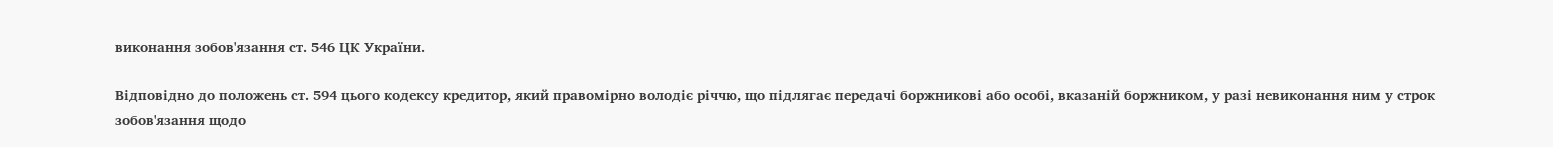виконання зобов'язання ст. 546 ЦК України.

Відповідно до положень ст. 594 цього кодексу кредитор, який правомірно володіє річчю, що підлягає передачі боржникові або особі, вказаній боржником, у разі невиконання ним у строк зобов'язання щодо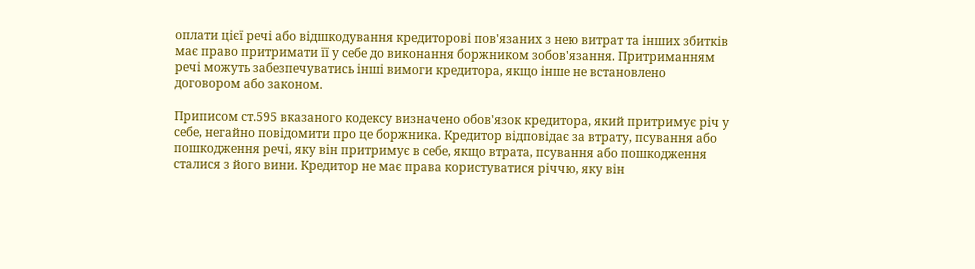оплати цієї речі або відшкодування кредиторові пов'язаних з нею витрат та інших збитків має право притримати її у себе до виконання боржником зобов'язання. Притриманням речі можуть забезпечуватись інші вимоги кредитора, якщо інше не встановлено договором або законом.

Приписом ст.595 вказаного кодексу визначено обов'язок кредитора, який притримує річ у себе, негайно повідомити про це боржника. Кредитор відповідає за втрату, псування або пошкодження речі, яку він притримує в себе, якщо втрата, псування або пошкодження сталися з його вини. Кредитор не має права користуватися річчю, яку він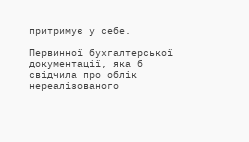притримує у себе.

Первинної бухгалтерської документації, яка б свідчила про облік нереалізованого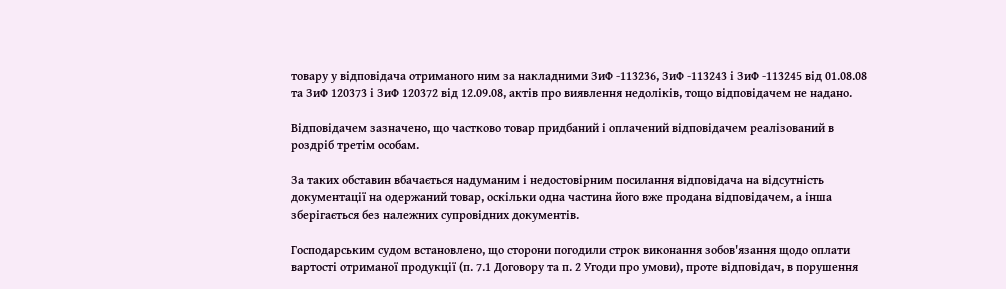товару у відповідача отриманого ним за накладними ЗиФ -113236, ЗиФ -113243 і ЗиФ -113245 від 01.08.08 та ЗиФ 120373 і ЗиФ 120372 від 12.09.08, актів про виявлення недоліків, тощо відповідачем не надано.

Відповідачем зазначено, що частково товар придбаний і оплачений відповідачем реалізований в роздріб третім особам.

За таких обставин вбачається надуманим і недостовірним посилання відповідача на відсутність документації на одержаний товар, оскільки одна частина його вже продана відповідачем, а інша зберігається без належних супровідних документів.

Господарським судом встановлено, що сторони погодили строк виконання зобов'язання щодо оплати вартості отриманої продукції (п. 7.1 Договору та п. 2 Угоди про умови), проте відповідач, в порушення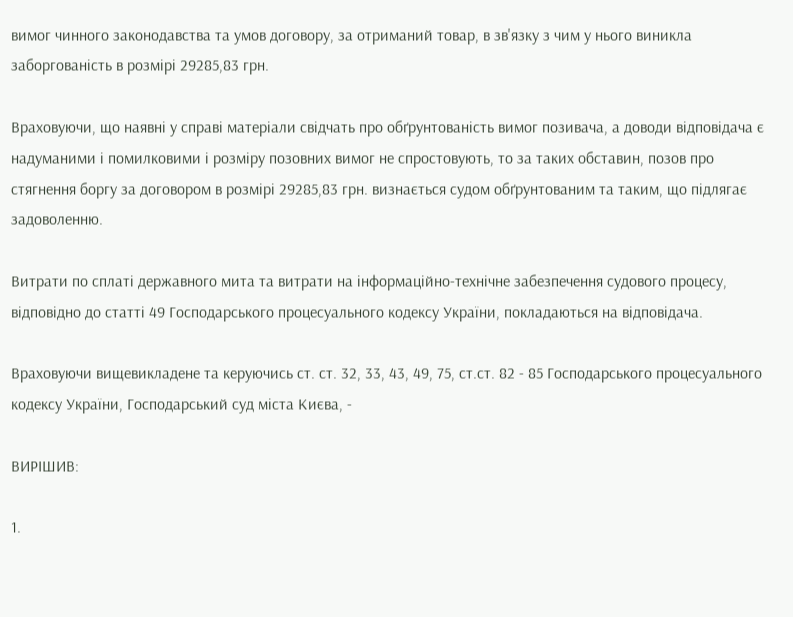вимог чинного законодавства та умов договору, за отриманий товар, в зв'язку з чим у нього виникла заборгованість в розмірі 29285,83 грн.

Враховуючи, що наявні у справі матеріали свідчать про обґрунтованість вимог позивача, а доводи відповідача є надуманими і помилковими і розміру позовних вимог не спростовують, то за таких обставин, позов про стягнення боргу за договором в розмірі 29285,83 грн. визнається судом обґрунтованим та таким, що підлягає задоволенню.

Витрати по сплаті державного мита та витрати на інформаційно-технічне забезпечення судового процесу, відповідно до статті 49 Господарського процесуального кодексу України, покладаються на відповідача.

Враховуючи вищевикладене та керуючись ст. ст. 32, 33, 43, 49, 75, ст.ст. 82 - 85 Господарського процесуального кодексу України, Господарський суд міста Києва, -

ВИРІШИВ:

1.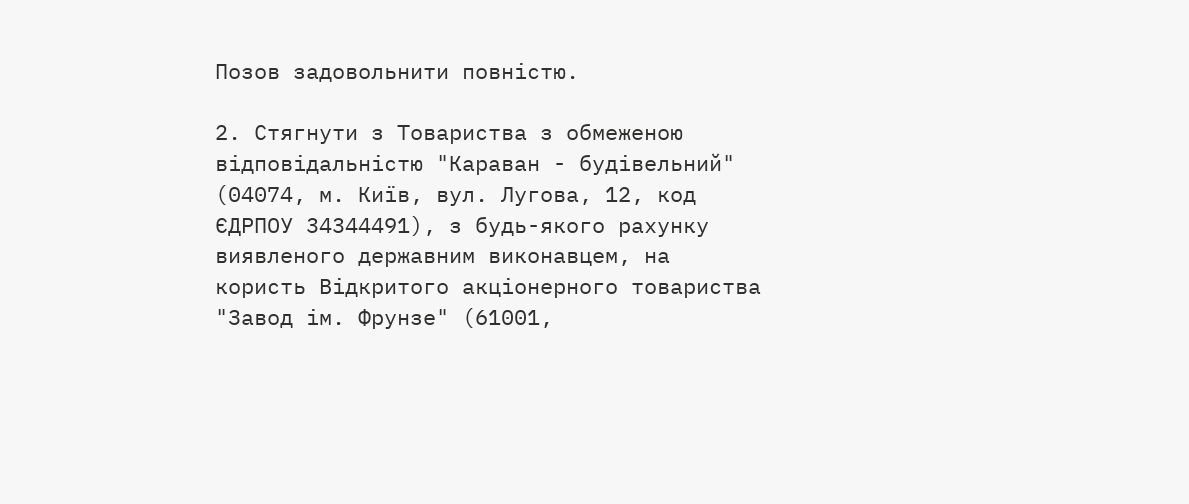Позов задовольнити повністю.

2. Стягнути з Товариства з обмеженою відповідальністю "Караван - будівельний" (04074, м. Київ, вул. Лугова, 12, код ЄДРПОУ 34344491), з будь-якого рахунку виявленого державним виконавцем, на користь Відкритого акціонерного товариства "Завод ім. Фрунзе" (61001,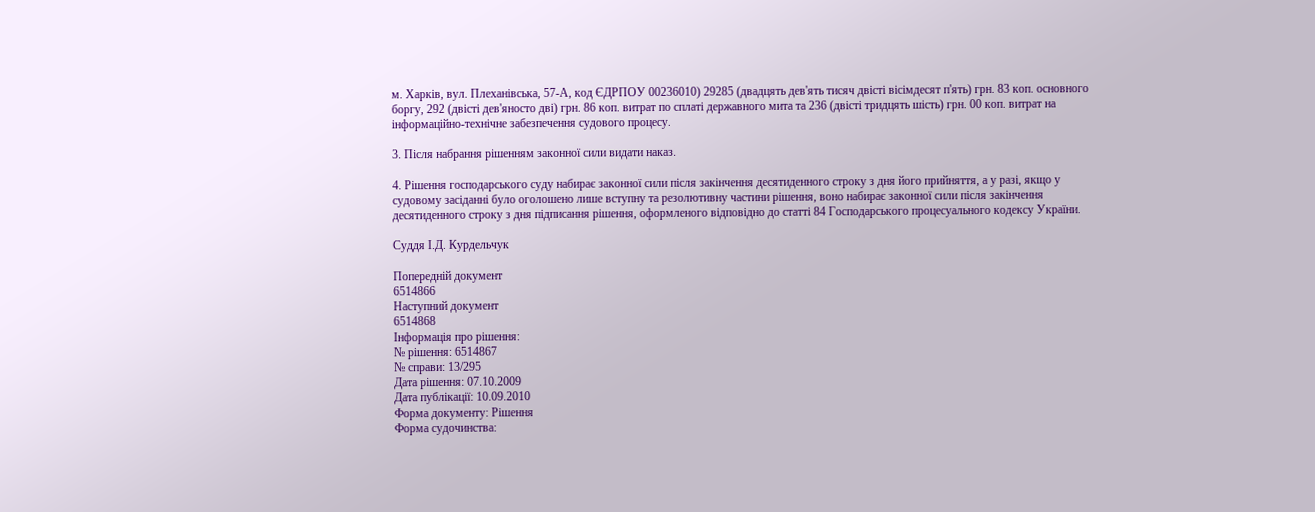м. Харків, вул. Плеханівська, 57-А, код ЄДРПОУ 00236010) 29285 (двадцять дев'ять тисяч двісті вісімдесят п'ять) грн. 83 коп. основного боргу, 292 (двісті дев'яносто дві) грн. 86 коп. витрат по сплаті державного мита та 236 (двісті тридцять шість) грн. 00 коп. витрат на інформаційно-технічне забезпечення судового процесу.

3. Після набрання рішенням законної сили видати наказ.

4. Рішення господарського суду набирає законної сили після закінчення десятиденного строку з дня його прийняття, а у разі, якщо у судовому засіданні було оголошено лише вступну та резолютивну частини рішення, воно набирає законної сили після закінчення десятиденного строку з дня підписання рішення, оформленого відповідно до статті 84 Господарського процесуального кодексу України.

Суддя І.Д. Курдельчук

Попередній документ
6514866
Наступний документ
6514868
Інформація про рішення:
№ рішення: 6514867
№ справи: 13/295
Дата рішення: 07.10.2009
Дата публікації: 10.09.2010
Форма документу: Рішення
Форма судочинства: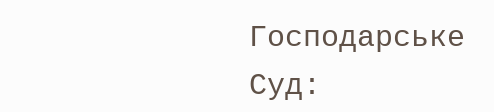Господарське
Суд: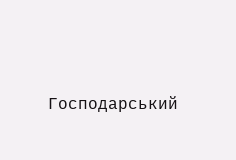Господарський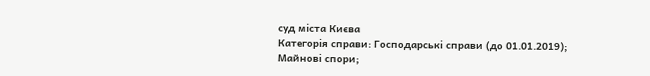суд міста Києва
Категорія справи: Господарські справи (до 01.01.2019); Майнові спори;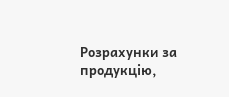Розрахунки за продукцію,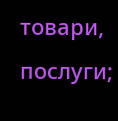товари, послуги;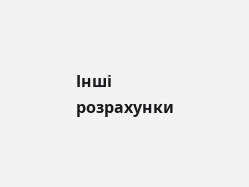Інші розрахунки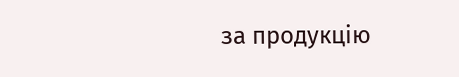за продукцію